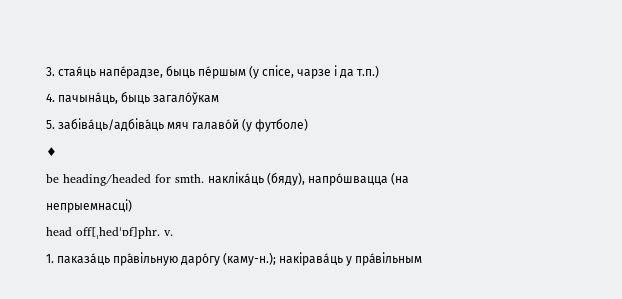3. стая́ць напе́радзе, быць пе́ршым (у спісе, чарзе і да т.п.)
4. пачына́ць, быць загало́ўкам
5. забіва́ць/адбіва́ць мяч галаво́й (у футболе)
♦
be heading/headed for smth. накліка́ць (бяду), напро́швацца (на непрыемнасці)
head off[ˌhedˈɒf]phr. v.
1. паказа́ць пра́вільную даро́гу (каму-н.); накірава́ць у пра́вільным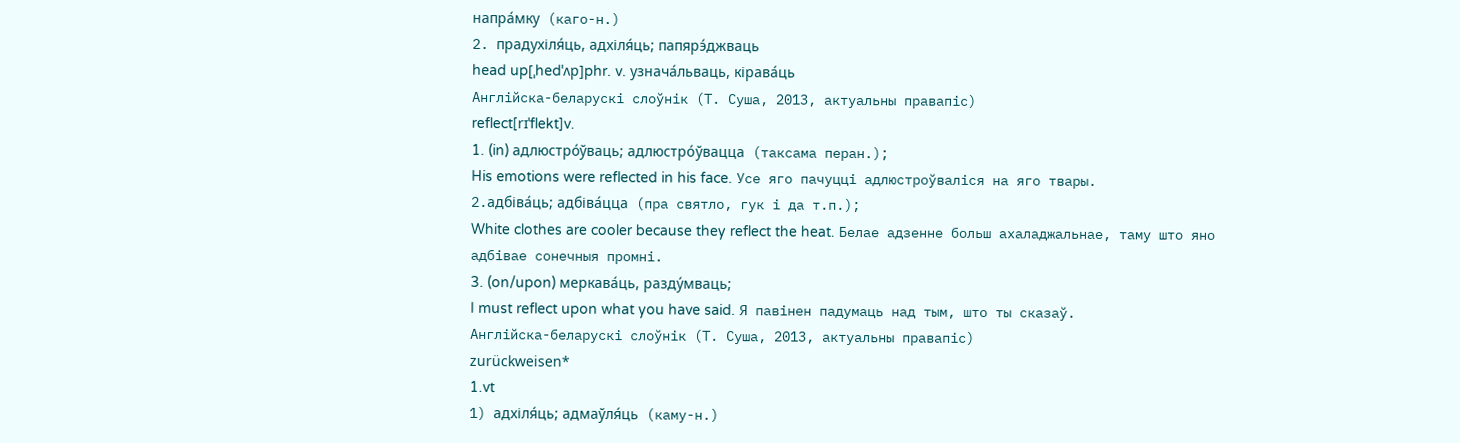напра́мку (каго-н.)
2. прадухіля́ць, адхіля́ць; папярэ́джваць
head up[ˌhedˈʌp]phr. v. узнача́льваць, кірава́ць
Англійска-беларускі слоўнік (Т. Суша, 2013, актуальны правапіс)
reflect[rɪˈflekt]v.
1. (in) адлюстро́ўваць; адлюстро́ўвацца (таксама перан.);
His emotions were reflected in his face. Усе яго пачуцці адлюстроўваліся на яго твары.
2.адбіва́ць; адбіва́цца (пра святло, гук і да т.п.);
White clothes are cooler because they reflect the heat. Белае адзенне больш ахаладжальнае, таму што яно адбівае сонечныя промні.
3. (on/upon) меркава́ць, разду́мваць;
I must reflect upon what you have said. Я павінен падумаць над тым, што ты сказаў.
Англійска-беларускі слоўнік (Т. Суша, 2013, актуальны правапіс)
zurückweisen*
1.vt
1) адхіля́ць; адмаўля́ць (каму-н.)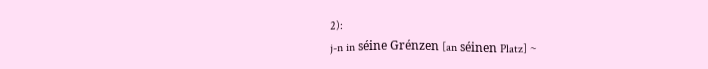2):
j-n in séine Grénzen [an séinen Platz] ~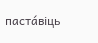паста́віць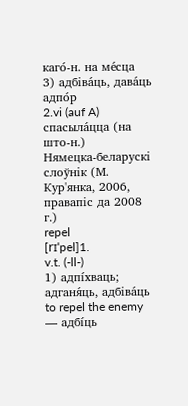каго́-н. на ме́сца
3) адбіва́ць, дава́ць адпо́р
2.vi (auf A) спасыла́цца (на што-н.)
Нямецка-беларускі слоўнік (М. Кур'янка, 2006, правапіс да 2008 г.)
repel
[rɪˈpel]1.
v.t. (-ll-)
1) адпі́хваць; адганя́ць, адбіва́ць
to repel the enemy — адбі́ць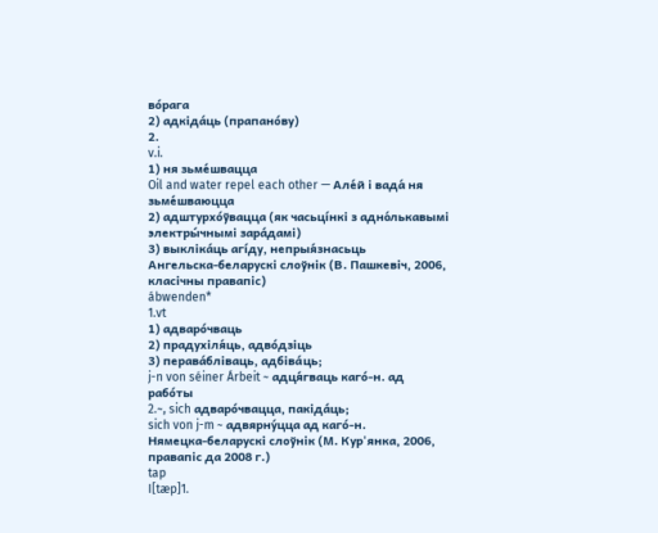во́рага
2) адкіда́ць (прапано́ву)
2.
v.i.
1) ня зьме́швацца
Oil and water repel each other — Але́й і вада́ ня зьме́шваюцца
2) адштурхо́ўвацца (як часьці́нкі з адно́лькавымі электры́чнымі зара́дамі)
3) выкліка́ць агі́ду, непрыя́знасьць
Ангельска-беларускі слоўнік (В. Пашкевіч, 2006, класічны правапіс)
ábwenden*
1.vt
1) адваро́чваць
2) прадухіля́ць, адво́дзіць
3) перава́бліваць, адбіва́ць;
j-n von séiner Árbeit ~ адця́гваць каго́-н. ад рабо́ты
2.~, sich адваро́чвацца, пакіда́ць;
sich von j-m ~ адвярну́цца ад каго́-н.
Нямецка-беларускі слоўнік (М. Кур'янка, 2006, правапіс да 2008 г.)
tap
I[tæp]1.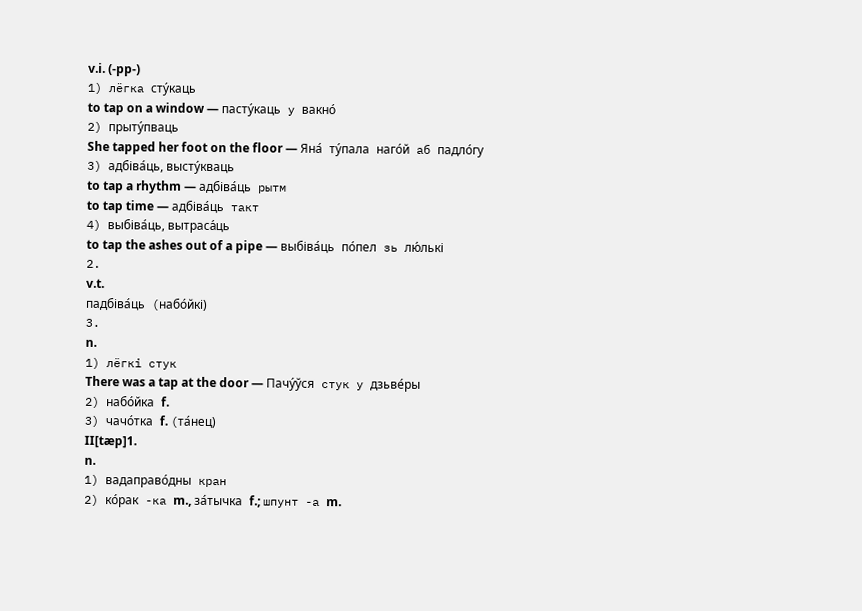v.i. (-pp-)
1) лёгка сту́каць
to tap on a window — пасту́каць у вакно́
2) прыту́пваць
She tapped her foot on the floor — Яна́ ту́пала наго́й аб падло́гу
3) адбіва́ць, высту́кваць
to tap a rhythm — адбіва́ць рытм
to tap time — адбіва́ць такт
4) выбіва́ць, вытраса́ць
to tap the ashes out of a pipe — выбіва́ць по́пел зь лю́лькі
2.
v.t.
падбіва́ць (набо́йкі)
3.
n.
1) лёгкі стук
There was a tap at the door — Пачу́ўся стук у дзьве́ры
2) набо́йка f.
3) чачо́тка f. (та́нец)
II[tæp]1.
n.
1) вадаправо́дны кран
2) ко́рак -ка m., за́тычка f.; шпунт -а m.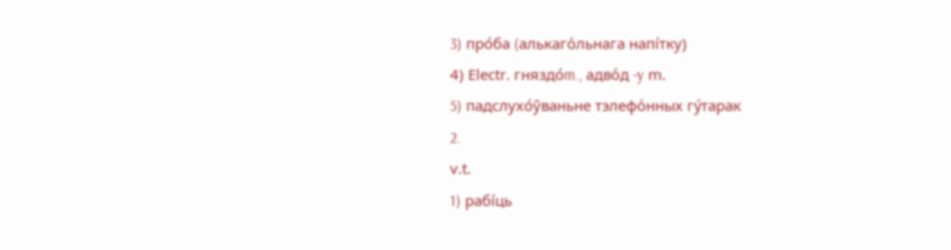3) про́ба (алькаго́льнага напі́тку)
4) Electr. гняздо́m., адво́д -у m.
5) падслухо́ўваньне тэлефо́нных гу́тарак
2.
v.t.
1) рабі́ць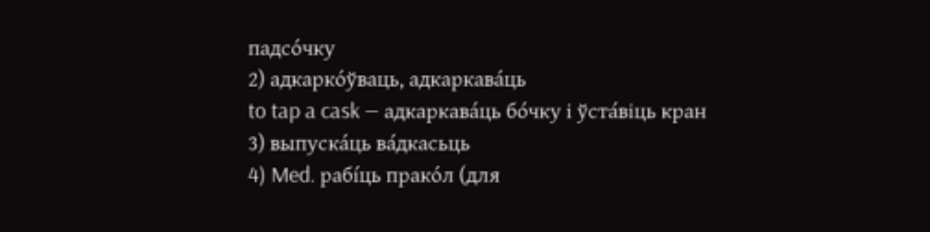падсо́чку
2) адкарко́ўваць, адкаркава́ць
to tap a cask — адкаркава́ць бо́чку і ўста́віць кран
3) выпуска́ць ва́дкасьць
4) Med. рабі́ць прако́л (для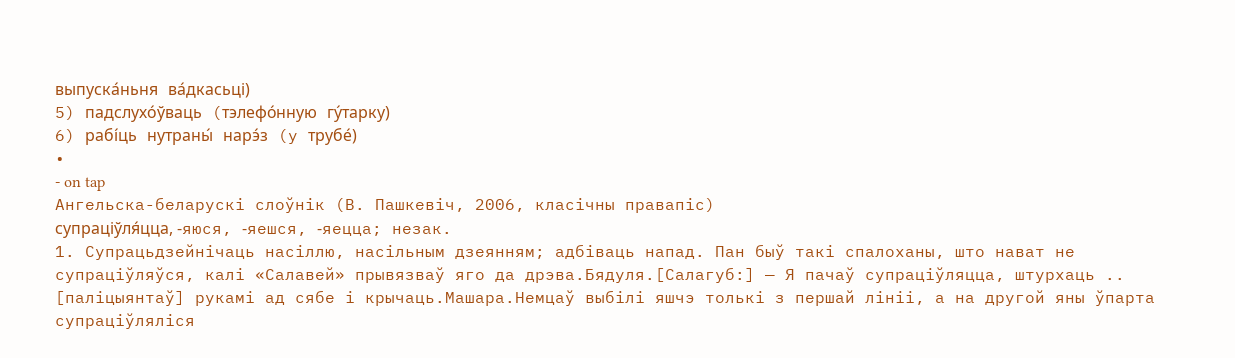выпуска́ньня ва́дкасьці)
5) падслухо́ўваць (тэлефо́нную гу́тарку)
6) рабі́ць нутраны́ нарэ́з (у трубе́)
•
- on tap
Ангельска-беларускі слоўнік (В. Пашкевіч, 2006, класічны правапіс)
супраціўля́цца, ‑яюся, ‑яешся, ‑яецца; незак.
1. Супрацьдзейнічаць насіллю, насільным дзеянням; адбіваць напад. Пан быў такі спалоханы, што нават не супраціўляўся, калі «Салавей» прывязваў яго да дрэва.Бядуля.[Салагуб:] — Я пачаў супраціўляцца, штурхаць .. [паліцыянтаў] рукамі ад сябе і крычаць.Машара.Немцаў выбілі яшчэ толькі з першай лініі, а на другой яны ўпарта супраціўляліся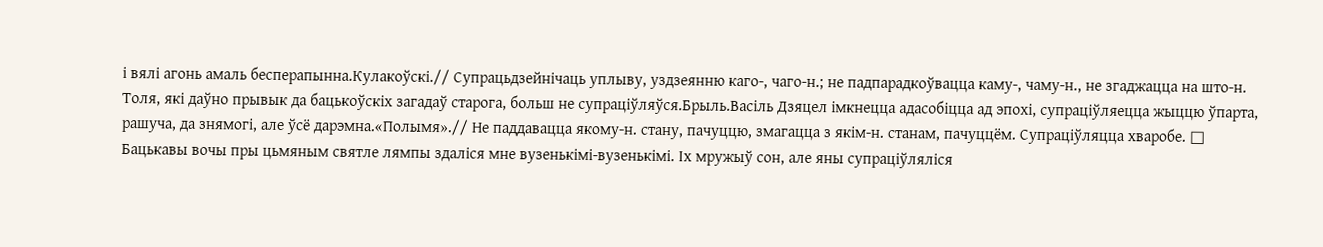і вялі агонь амаль бесперапынна.Кулакоўскі.// Супрацьдзейнічаць уплыву, уздзеянню каго‑, чаго‑н.; не падпарадкоўвацца каму‑, чаму‑н., не згаджацца на што‑н. Толя, які даўно прывык да бацькоўскіх загадаў старога, больш не супраціўляўся.Брыль.Васіль Дзяцел імкнецца адасобіцца ад эпохі, супраціўляецца жыццю ўпарта, рашуча, да знямогі, але ўсё дарэмна.«Полымя».// Не паддавацца якому‑н. стану, пачуццю, змагацца з якім‑н. станам, пачуццём. Супраціўляцца хваробе. □ Бацькавы вочы пры цьмяным святле лямпы здаліся мне вузенькімі-вузенькімі. Іх мружыў сон, але яны супраціўляліся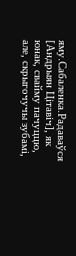яму.Сабаленка.Радаваўся [Андрыян Цітавіч], як юнак, свайму пачуццю, але, скрыгочучы зубамі,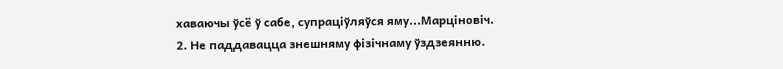хаваючы ўсё ў сабе, супраціўляўся яму...Марціновіч.
2. Не паддавацца знешняму фізічнаму ўздзеянню.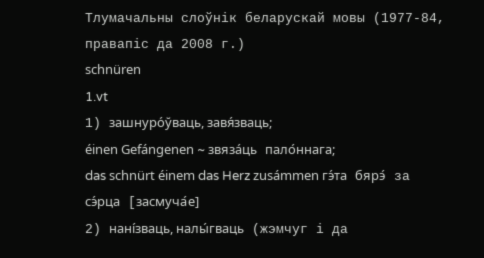Тлумачальны слоўнік беларускай мовы (1977-84, правапіс да 2008 г.)
schnüren
1.vt
1) зашнуро́ўваць, завя́зваць;
éinen Gefángenen ~ звяза́ць пало́ннага;
das schnürt éinem das Herz zusámmen гэ́та бярэ́ за сэ́рца [засмуча́е]
2) нані́зваць, налы́гваць (жэмчуг і да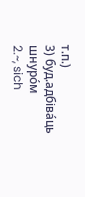т.п.)
3) буд.адбіва́ць шнуро́м
2.~, sich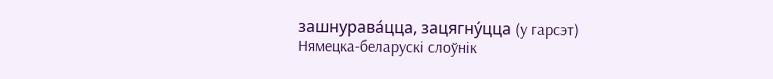зашнурава́цца, зацягну́цца (у гарсэт)
Нямецка-беларускі слоўнік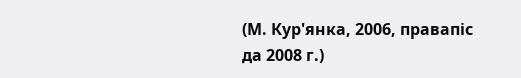(М. Кур'янка, 2006, правапіс да 2008 г.)